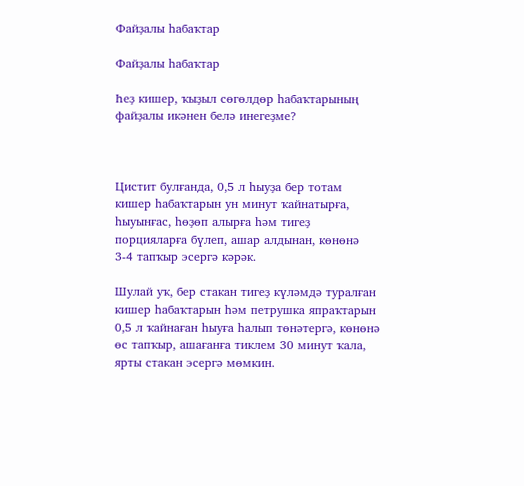Файҙалы һабаҡтар

Файҙалы һабаҡтар

Һеҙ кишер, ҡыҙыл сөгөлдөр һабаҡтарының файҙалы икәнен белә инегеҙме?



Цистит булғанда, 0,5 л һыуҙа бер тотам кишер һабаҡтарын ун минут ҡайнатырға, һыуынғас, һөҙөп алырға һәм тигеҙ порцияларға бүлеп, ашар алдынан, көнөнә 3-4 тапҡыр эсергә кәрәк.

Шулай уҡ, бер стакан тигеҙ күләмдә туралған кишер һабаҡтарын һәм петрушка япраҡтарын 0,5 л ҡайнаған һыуға һалып төнәтергә, көнөнә өс тапҡыр, ашағанға тиклем 30 минут ҡала, ярты стакан эсергә мөмкин.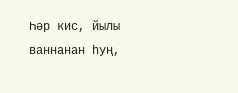Һәр кис, йылы ваннанан һуң,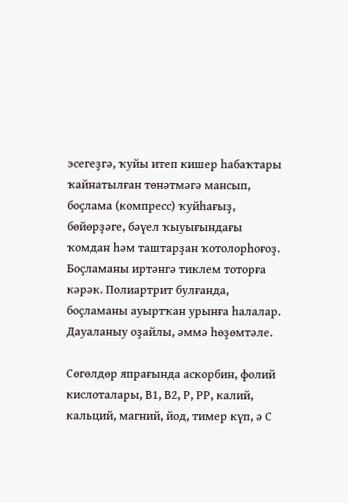эсегеҙгә, ҡуйы итеп кишер һабаҡтары ҡайнатылған төнәтмәгә мансып, боҫлама (компресс) ҡуйһағыҙ, бөйөрҙәге, бәүел ҡыуығындағы ҡомдан һәм таштарҙан ҡотолорһоғоҙ. Боҫламаны иртәнгә тиклем тоторға кәрәк. Полиартрит булғанда, боҫламаны ауыртҡан урынға һалалар. Дауаланыу оҙайлы, әммә һөҙөмтәле.

Сөгөлдөр япрағында аскорбин, фолий кислоталары, В1, В2, Р, РР, калий, кальций, магний, йод, тимер күп, ә С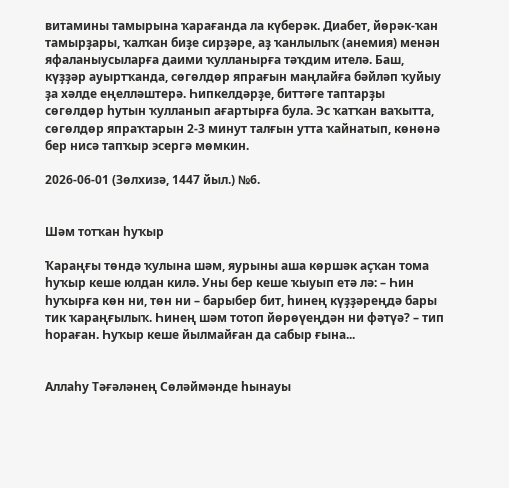витамины тамырына ҡарағанда ла күберәк. Диабет, йөрәк-ҡан тамырҙары, ҡалҡан биҙе сирҙәре, аҙ ҡанлылыҡ (анемия) менән яфаланыусыларға даими ҡулланырға тәҡдим ителә. Баш, күҙҙәр ауыртҡанда, сөгөлдөр япрағын маңлайға бәйләп ҡуйыу ҙа хәлде еңелләштерә. Һипкелдәрҙе, биттәге таптарҙы сөгөлдөр һутын ҡулланып ағартырға була. Эс ҡатҡан ваҡытта, сөгөлдөр япраҡтарын 2-3 минут талғын утта ҡайнатып, көнөнә бер нисә тапҡыр эсергә мөмкин.

2026-06-01 (Зөлхизә, 1447 йыл.) №6.


Шәм тотҡан һуҡыр

Ҡараңғы төндә ҡулына шәм, яурыны аша көршәк аҫҡан тома һуҡыр кеше юлдан килә. Уны бер кеше ҡыуып етә лә: – Һин һуҡырға көн ни, төн ни – барыбер бит, һинең күҙҙәреңдә бары тик ҡараңғылыҡ. Һинең шәм тотоп йөрөүеңдән ни фәтүә? – тип һораған. Һуҡыр кеше йылмайған да сабыр ғына...


Аллаһу Тәғәләнең Сөләймәнде һынауы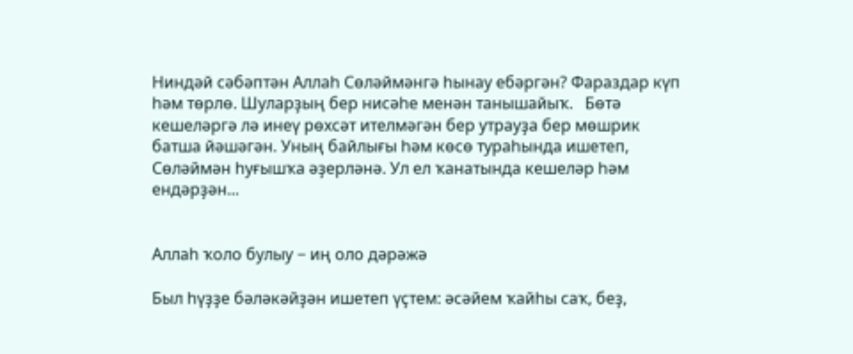Ниндәй сәбәптән Аллаһ Сөләймәнгә һынау ебәргән? Фараздар күп һәм төрлө. Шуларҙың бер нисәһе менән танышайыҡ.   Бөтә кешеләргә лә инеү рөхсәт ителмәгән бер утрауҙа бер мөшрик батша йәшәгән. Уның байлығы һәм көсө тураһында ишетеп, Сөләймән һуғышҡа әҙерләнә. Ул ел ҡанатында кешеләр һәм ендәрҙән...


Аллаһ ҡоло булыу − иң оло дәрәжә

Был һүҙҙе бәләкәйҙән ишетеп үҫтем: әсәйем ҡайһы саҡ, беҙ,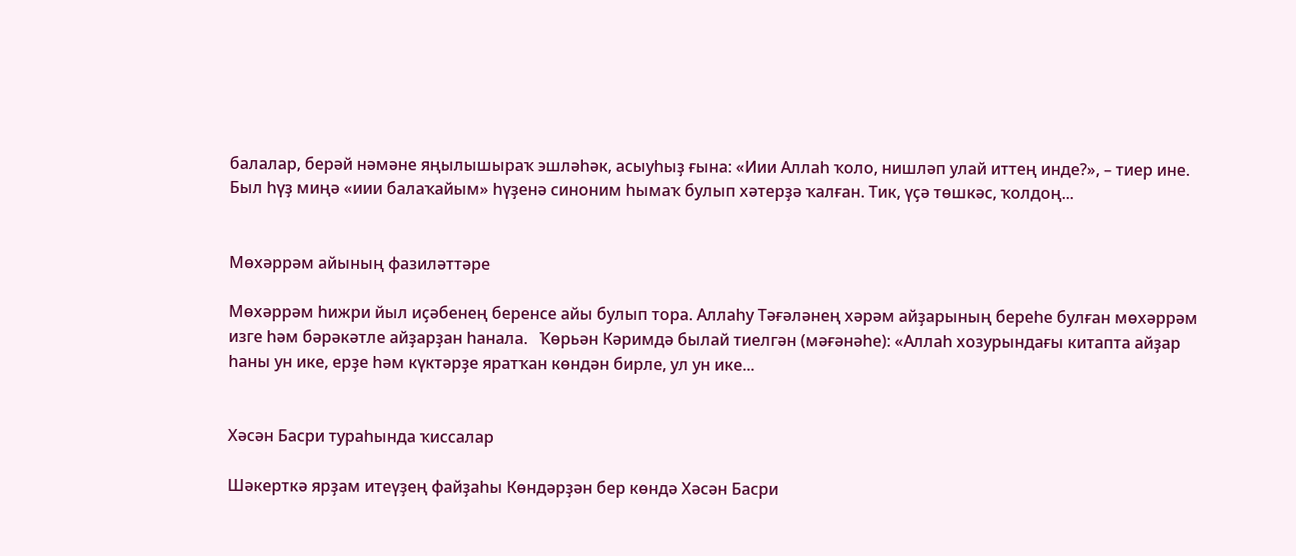балалар, берәй нәмәне яңылышыраҡ эшләһәк, асыуһыҙ ғына: «Иии Аллаһ ҡоло, нишләп улай иттең инде?», – тиер ине. Был һүҙ миңә «иии балаҡайым» һүҙенә синоним һымаҡ булып хәтерҙә ҡалған. Тик, үҫә төшкәс, ҡолдоң...


Мөхәррәм айының фазиләттәре

Мөхәррәм һижри йыл иҫәбенең беренсе айы булып тора. Аллаһу Тәғәләнең хәрәм айҙарының береһе булған мөхәррәм изге һәм бәрәкәтле айҙарҙан һанала.   Ҡөрьән Кәримдә былай тиелгән (мәғәнәһе): «Аллаһ хозурындағы китапта айҙар һаны ун ике, ерҙе һәм күктәрҙе яратҡан көндән бирле, ул ун ике...


Хәсән Басри тураһында ҡиссалар

Шәкерткә ярҙам итеүҙең файҙаһы Көндәрҙән бер көндә Хәсән Басри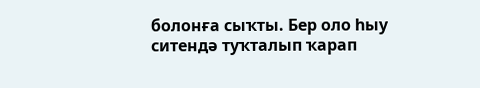болонға сыҡты. Бер оло һыу ситендә туҡталып ҡарап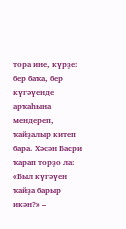тора ине, күрҙе: бер баҡа, бер күгәүенде арҡаһына мендереп, ҡайҙалыр китеп бара. Хәсән Басри ҡарап торҙо ла: «Был күгәүен ҡайҙа барыр икән?» –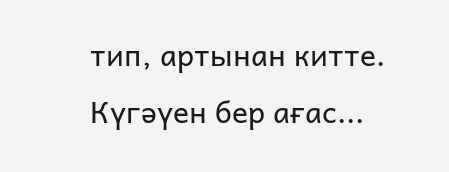тип, артынан китте. Күгәүен бер ағас...